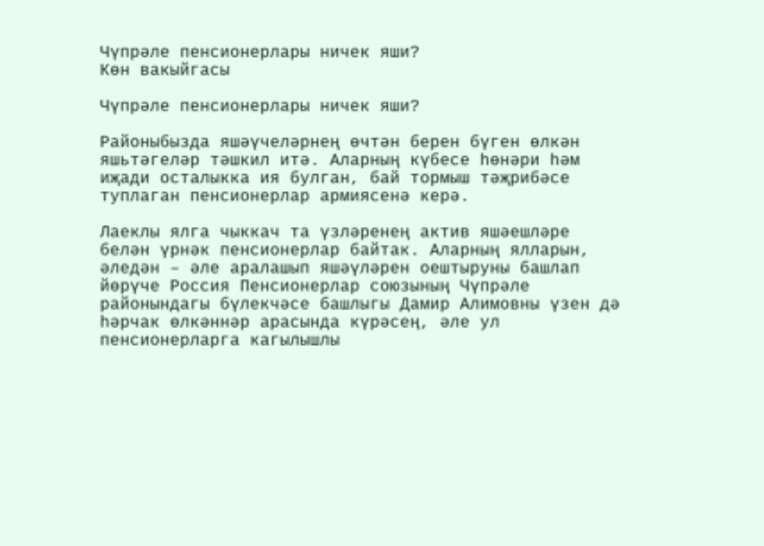Чүпрәле пенсионерлары ничек яши?
Көн вакыйгасы

Чүпрәле пенсионерлары ничек яши?

Районыбызда яшәүчеләрнең өчтән берен бүген өлкән яшьтәгеләр тәшкил итә. Аларның күбесе һөнәри һәм иҗади осталыкка ия булган, бай тормыш тәҗрибәсе туплаган пенсионерлар армиясенә керә.

Лаеклы ялга чыккач та үзләренең актив яшәешләре белән үрнәк пенсионерлар байтак. Аларның ялларын, әледән – әле аралашып яшәүләрен оештыруны башлап йөрүче Россия Пенсионерлар союзының Чүпрәле районындагы бүлекчәсе башлыгы Дамир Алимовны үзен дә һәрчак өлкәннәр арасында күрәсең, әле ул пенсионерларга кагылышлы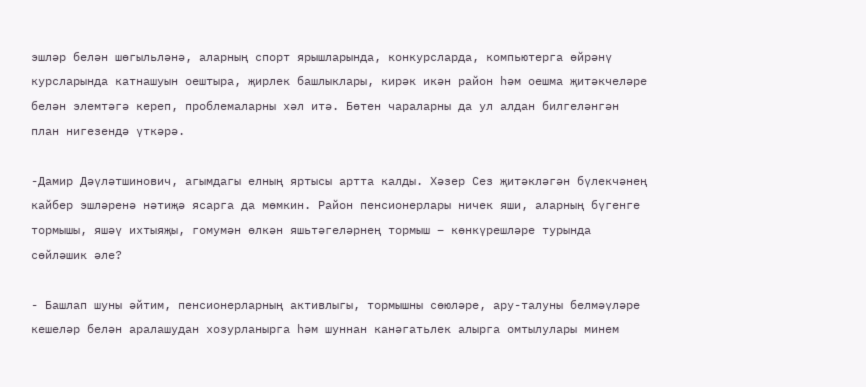эшләр белән шөгыльләнә, аларның спорт ярышларында, конкурсларда, компьютерга өйрәнү курсларында катнашуын оештыра, җирлек башлыклары, кирәк икән район һәм оешма җитәкчеләре белән элемтәгә кереп, проблемаларны хәл итә. Бөтен чараларны да ул алдан билгеләнгән план нигезендә үткәрә.

-Дамир Дәүләтшинович, агымдагы елның яртысы артта калды. Хәзер Сез җитәкләгән бүлекчәнең кайбер эшләренә нәтиҗә ясарга да мөмкин. Район пенсионерлары ничек яши, аларның бүгенге тормышы, яшәү ихтыяҗы, гомумән өлкән яшьтәгеләрнең тормыш – көнкүрешләре турында сөйләшик әле?

- Башлап шуны әйтим, пенсионерларның активлыгы, тормышны сөюләре, ару-талуны белмәүләре кешеләр белән аралашудан хозурланырга һәм шуннан канәгатьлек алырга омтылулары минем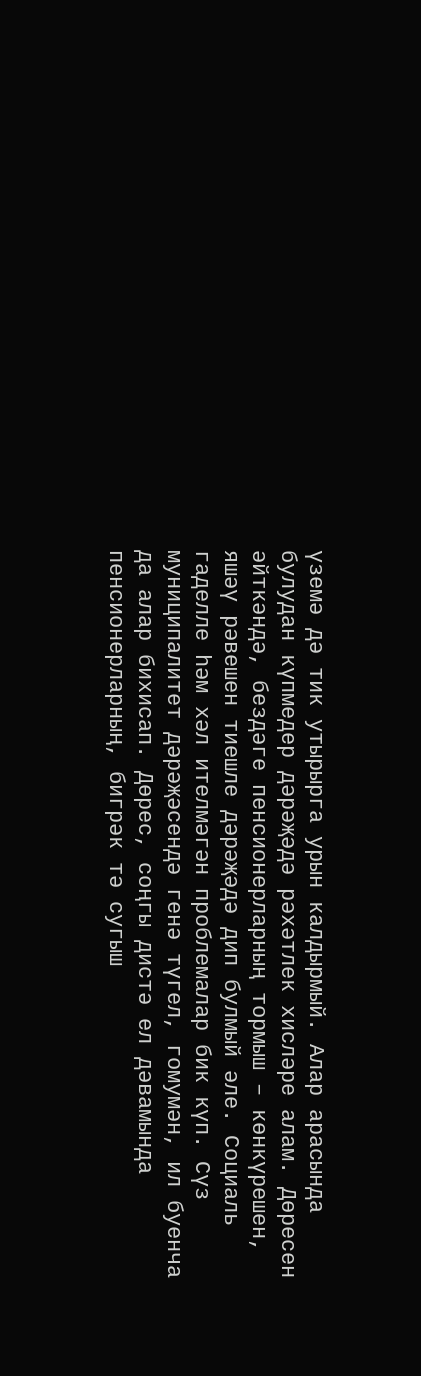үземә дә тик утырырга урын калдырмый. Алар арасында булудан күпмедер дәрәҗәдә рәхәтлек хисләре алам. Дөресен әйткәндә, бездәге пенсионерларның тормыш – көнкүрешен, яшәү рәвешен тиешле дәрәҗәдә дип булмый әле. Социаль гаделле һәм хәл ителмәгән проблемалар бик күп. Сүз муниципалитет дәрәҗәсендә генә түгел, гомумән, ил буенча да алар бихисап. Дөрес, соңгы дистә ел дәвамында пенсионерларның, бигрәк тә сугыш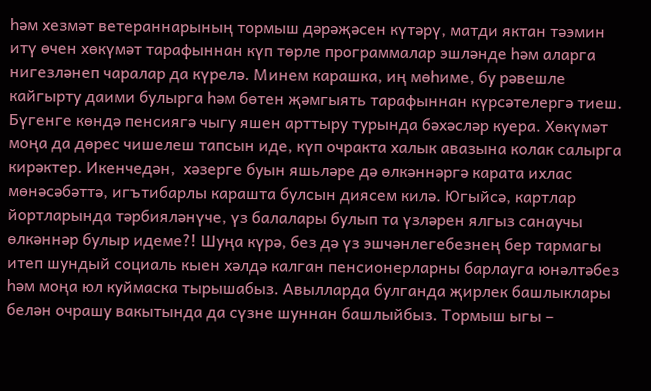һәм хезмәт ветераннарының тормыш дәрәҗәсен күтәрү, матди яктан тәэмин итү өчен хөкүмәт тарафыннан күп төрле программалар эшләнде һәм аларга нигезләнеп чаралар да күрелә. Минем карашка, иң мөһиме, бу рәвешле кайгырту даими булырга һәм бөтен җәмгыять тарафыннан күрсәтелергә тиеш. Бүгенге көндә пенсиягә чыгу яшен арттыру турында бәхәсләр куера. Хөкүмәт моңа да дөрес чишелеш тапсын иде, күп очракта халык авазына колак салырга кирәктер. Икенчедән,  хәзерге буын яшьләре дә өлкәннәргә карата ихлас мөнәсәбәттә, игътибарлы карашта булсын диясем килә. Югыйсә, картлар йортларында тәрбияләнүче, үз балалары булып та үзләрен ялгыз санаучы өлкәннәр булыр идеме?! Шуңа күрә, без дә үз эшчәнлегебезнең бер тармагы итеп шундый социаль кыен хәлдә калган пенсионерларны барлауга юнәлтәбез һәм моңа юл куймаска тырышабыз. Авылларда булганда җирлек башлыклары белән очрашу вакытында да сүзне шуннан башлыйбыз. Тормыш ыгы –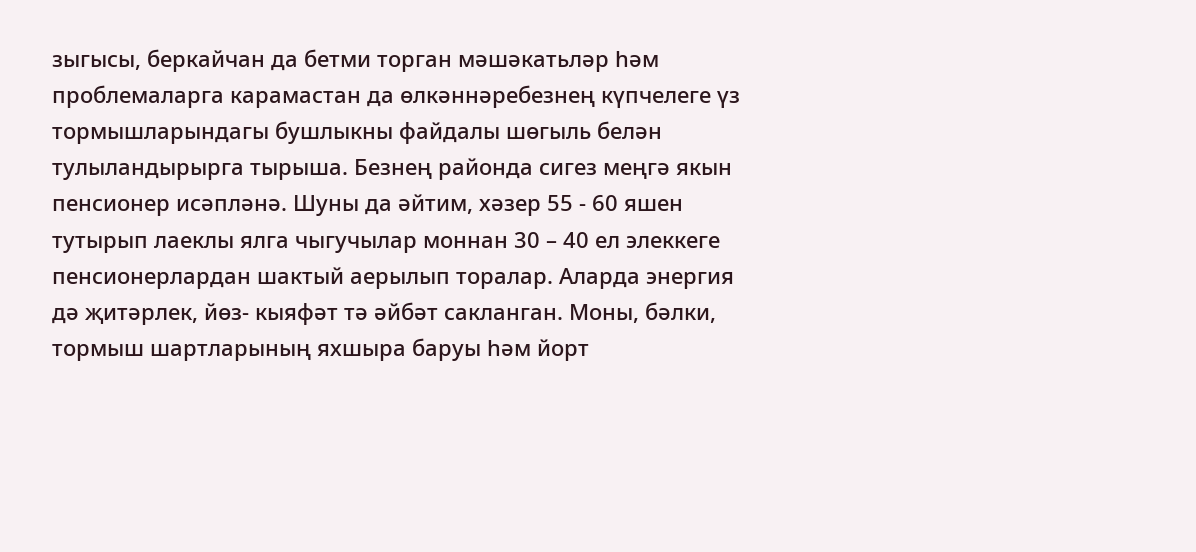зыгысы, беркайчан да бетми торган мәшәкатьләр һәм проблемаларга карамастан да өлкәннәребезнең күпчелеге үз тормышларындагы бушлыкны файдалы шөгыль белән тулыландырырга тырыша. Безнең районда сигез меңгә якын пенсионер исәпләнә. Шуны да әйтим, хәзер 55 - 60 яшен тутырып лаеклы ялга чыгучылар моннан 30 – 40 ел элеккеге пенсионерлардан шактый аерылып торалар. Аларда энергия дә җитәрлек, йөз- кыяфәт тә әйбәт сакланган. Моны, бәлки, тормыш шартларының яхшыра баруы һәм йорт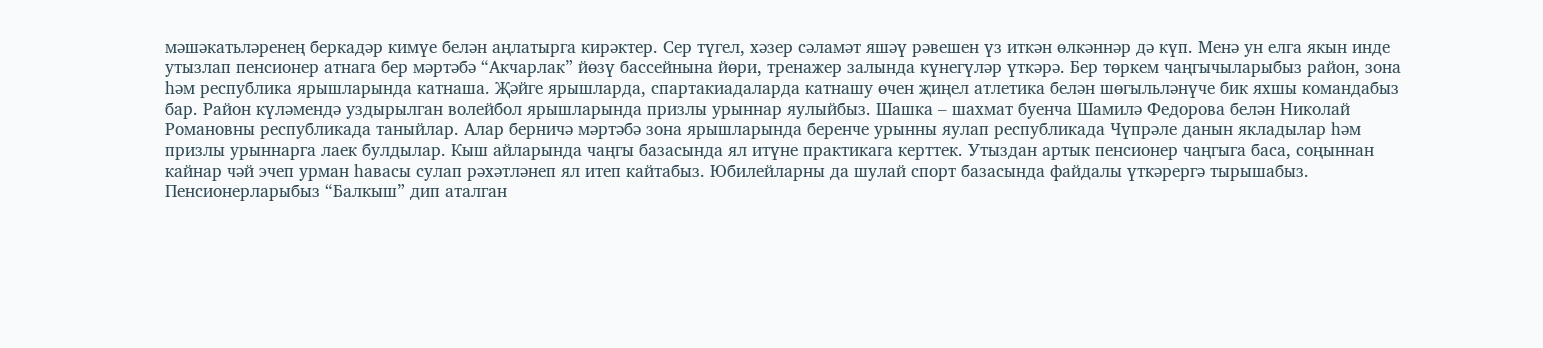мәшәкатьләренең беркадәр кимүе белән аңлатырга кирәктер. Сер түгел, хәзер сәламәт яшәү рәвешен үз иткән өлкәннәр дә күп. Менә ун елга якын инде утызлап пенсионер атнага бер мәртәбә “Акчарлак” йөзү бассейнына йөри, тренажер залында күнегүләр үткәрә. Бер төркем чаңгычыларыбыз район, зона һәм республика ярышларында катнаша. Җәйге ярышларда, спартакиадаларда катнашу өчен җиңел атлетика белән шөгыльләнүче бик яхшы командабыз бар. Район күләмендә уздырылган волейбол ярышларында призлы урыннар яулыйбыз. Шашка – шахмат буенча Шамилә Федорова белән Николай Романовны республикада таныйлар. Алар берничә мәртәбә зона ярышларында беренче урынны яулап республикада Чүпрәле данын якладылар һәм призлы урыннарга лаек булдылар. Кыш айларында чаңгы базасында ял итүне практикага керттек. Утыздан артык пенсионер чаңгыга баса, соңыннан кайнар чәй эчеп урман һавасы сулап рәхәтләнеп ял итеп кайтабыз. Юбилейларны да шулай спорт базасында файдалы үткәрергә тырышабыз. Пенсионерларыбыз “Балкыш” дип аталган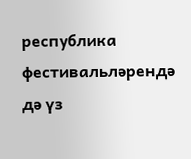республика фестивальләрендә дә үз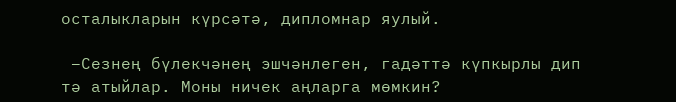осталыкларын күрсәтә, дипломнар яулый.

 –Сезнең бүлекчәнең эшчәнлеген, гадәттә күпкырлы дип тә атыйлар. Моны ничек аңларга мөмкин?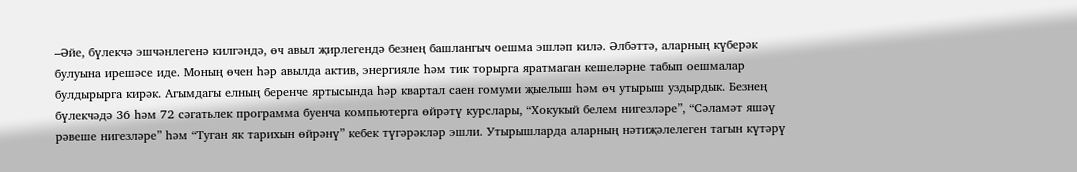–Әйе, бүлекчә эшчәнлегенә килгәндә, өч авыл җирлегендә безнең башлангыч оешма эшләп килә. Әлбәттә, аларның күберәк булуына ирешәсе иде. Моның өчен һәр авылда актив, энергияле һәм тик торырга яратмаган кешеләрне табып оешмалар булдырырга кирәк. Агымдагы елның беренче яртысында һәр квартал саен гомуми җыелыш һәм өч утырыш уздырдык. Безнең бүлекчәдә 36 һәм 72 сәгатьлек программа буенча компьютерга өйрәтү курслары, “Хокукый белем нигезләре”, “Сәламәт яшәү рәвеше нигезләре” һәм “Туган як тарихын өйрәнү” кебек түгәрәкләр эшли. Утырышларда аларның нәтиҗәлелеген тагын күтәрү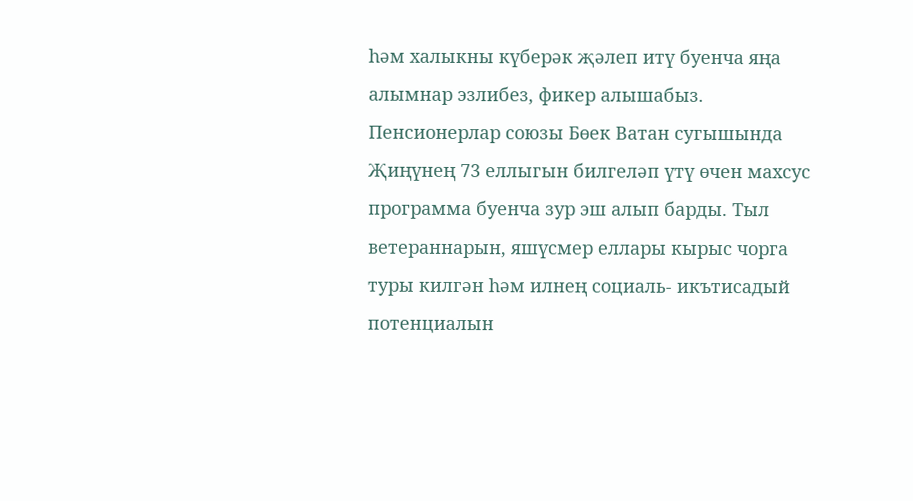һәм халыкны күберәк җәлеп итү буенча яңа алымнар эзлибез, фикер алышабыз. Пенсионерлар союзы Бөек Ватан сугышында Җиңүнең 73 еллыгын билгеләп үтү өчен махсус программа буенча зур эш алып барды. Тыл ветераннарын, яшүсмер еллары кырыс чорга туры килгән һәм илнең социаль- икътисадый потенциалын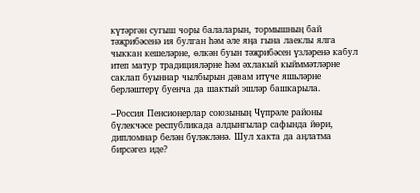күтәргән сугыш чоры балаларын, тормышның бай тәҗрибәсенә ия булган һәм әле яңа гына лаеклы ялга чыккан кешеләрне, өлкән буын тәҗрибәсен үзләренә кабул итеп матур традицияләрне һәм әхлакый кыйммәтләрне саклап буыннар чылбырын дәвам итүче яшьләрне берләштерү буенча да шактый эшләр башкарыла.

–Россия Пенсионерлар союзының Чүпрәле районы бүлекчәсе республикада алдынгылар сафында йөри, дипломнар белән бүләкләнә. Шул хакта да аңлатма бирсәгез иде?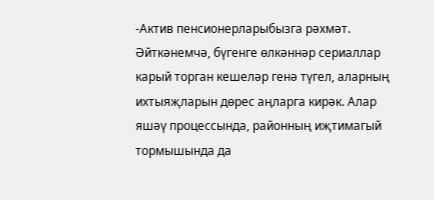-Актив пенсионерларыбызга рәхмәт. Әйткәнемчә, бүгенге өлкәннәр сериаллар карый торган кешеләр генә түгел, аларның ихтыяҗларын дөрес аңларга кирәк. Алар яшәү процессында, районның иҗтимагый тормышында да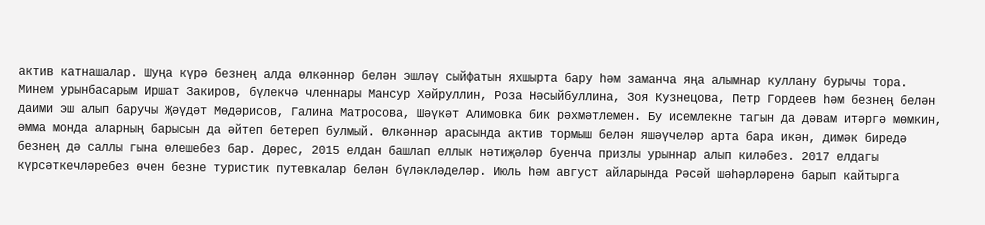актив катнашалар. Шуңа күрә безнең алда өлкәннәр белән эшләү сыйфатын яхшырта бару һәм заманча яңа алымнар куллану бурычы тора. Минем урынбасарым Иршат Закиров, бүлекчә членнары Мансур Хәйруллин, Роза Нәсыйбуллина, Зоя Кузнецова, Петр Гордеев һәм безнең белән даими эш алып баручы Җәүдәт Мөдәрисов, Галина Матросова, Шәүкәт Алимовка бик рәхмәтлемен. Бу исемлекне тагын да дәвам итәргә мөмкин, әмма монда аларның барысын да әйтеп бетереп булмый. Өлкәннәр арасында актив тормыш белән яшәүчеләр арта бара икән, димәк биредә безнең дә саллы гына өлешебез бар. Дөрес, 2015 елдан башлап еллык нәтиҗәләр буенча призлы урыннар алып киләбез. 2017 елдагы күрсәткечләребез өчен безне туристик путевкалар белән бүләкләделәр. Июль һәм август айларында Рәсәй шәһәрләренә барып кайтырга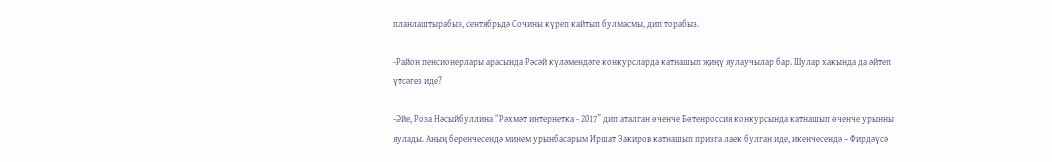планлаштырабыз, сентябрьдә Сочины күреп кайтып булмасмы, дип торабыз.

-Район пенсионерлары арасында Рәсәй күләмендәге конкурсларда катнашып җиңү яулаучылар бар. Шулар хакында да әйтеп үтсәгез иде?

-Әйе, Роза Нәсыйбуллина “Рәхмәт интернетка - 2017” дип аталган өченче Бөтенроссия конкурсында катнашып өченче урынны яулады. Аның беренчесендә минем урынбасарым Иршат Закиров катнашып призга лаек булган иде, икенчесендә – Фирдәүсә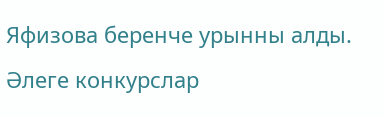Яфизова беренче урынны алды. Әлеге конкурслар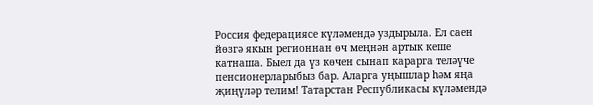Россия федерациясе күләмендә уздырыла. Ел саен йөзгә якын регионнан өч меңнән артык кеше катнаша. Быел да үз көчен сынап карарга теләүче пенсионерларыбыз бар. Аларга уңышлар һәм яңа җиңүләр телим! Татарстан Республикасы күләмендә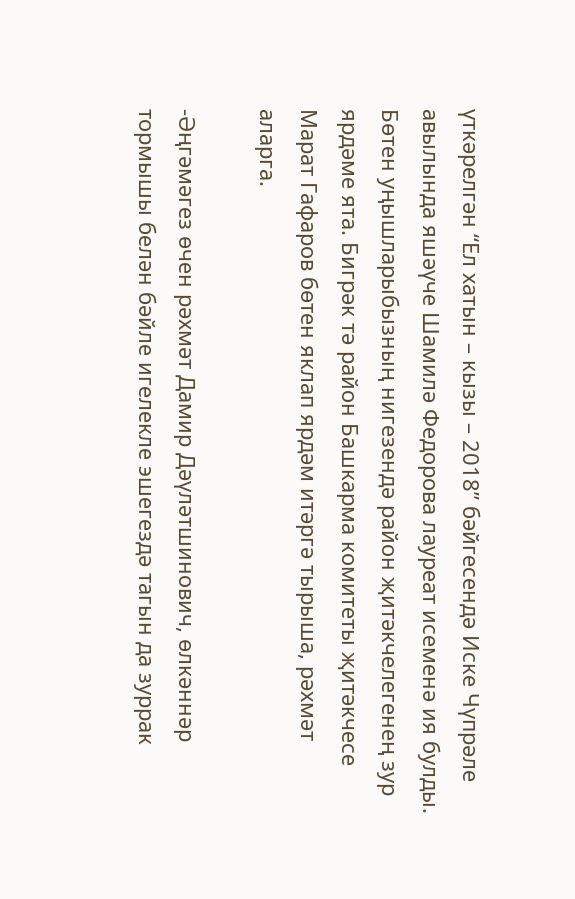үткәрелгән “Ел хатын – кызы – 2018” бәйгесендә Иске Чүпрәле авылында яшәүче Шамилә Федорова лауреат исеменә ия булды. Бөтен уңышларыбызның нигезендә район җитәкчелегенең зур ярдәме ята. Бигрәк тә район Башкарма комитеты җитәкчесе Марат Гафаров бөтен яклап ярдәм итәргә тырыша, рәхмәт аларга.

-Әңгәмәгез өчен рәхмәт Дамир Дәүләтшинович, өлкәннәр тормышы белән бәйле игелекле эшегездә тагын да зуррак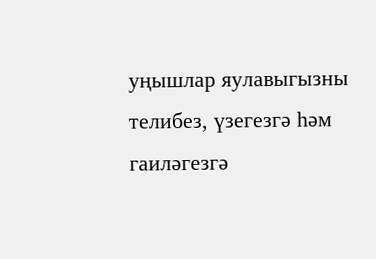уңышлар яулавыгызны телибез, үзегезгә һәм гаиләгезгә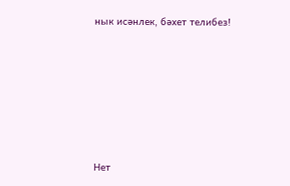нык исәнлек, бәхет телибез!






Нет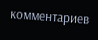комментариев